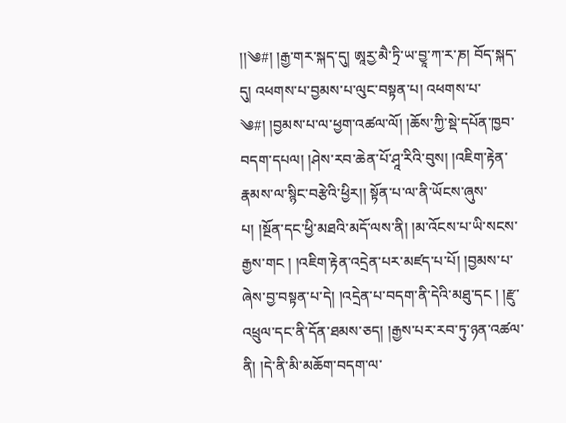།།༄#། །རྒྱ་གར་སྐད་དུ། ཨཱརྱ་མཻ་ཏྲི་ཡ་བྱཱ་ཀ་ར་ཎ། བོད་སྐད་དུ། འཕགས་པ་བྱམས་པ་ལུང་བསྟན་པ། འཕགས་པ་
༄#། །བྱམས་པ་ལ་ཕྱག་འཚལ་ལོ། །ཆོས་ཀྱི་སྡེ་དཔོན་ཁྱབ་བདག་དཔལ། །ཤེས་རབ་ཆེན་པོ་ཤཱ་རིའི་བུས། །འཇིག་རྟེན་རྣམས་ལ་སྙིང་བརྩེའི་ཕྱིར།། སྟོན་པ་ལ་ནི་ཡོངས་ཞུས་པ། །སྔོན་དང་ཕྱི་མཐའི་མདོ་ལས་ནི། །མ་འོངས་པ་ཡི་སངས་རྒྱས་གང ། །འཇིག་རྟེན་འདྲེན་པར་མཛད་པ་པོ། །བྱམས་པ་ཞེས་བྱ་བསྟན་པ་དེ། །འདྲེན་པ་བདག་ནི་དེའི་མཐུ་དང ། །རྫུ་འཕྲུལ་དང་ནི་དོན་ཐམས་ཅད། །རྒྱས་པར་རབ་ཏུ་ཉན་འཚལ་ནི། །དེ་ནི་མི་མཆོག་བདག་ལ་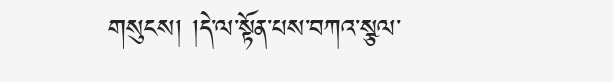གསུངས། །དེ་ལ་སྟོན་པས་བཀའ་སྩལ་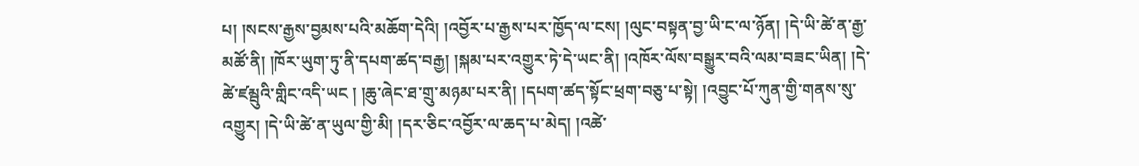པ། །སངས་རྒྱས་བྱམས་པའི་མཆོག་དེའི། །འབྱོར་པ་རྒྱས་པར་ཁྱོད་ལ་ངས། །ལུང་བསྟན་བྱ་ཡི་ང་ལ་ཉོན། །དེ་ཡི་ཚེ་ན་རྒྱ་མཚོ་ནི། །ཁོར་ཡུག་ཏུ་ནི་དཔག་ཚད་བརྒྱ། །སྐམ་པར་འགྱུར་ཏེ་དེ་ཡང་ནི། །འཁོར་ལོས་བསྒྱུར་བའི་ལམ་བཟང་ཡིན། །དེ་ཚེ་ཛམྦུའི་གླིང་འདི་ཡང ། །ཆུ་ཞེང་ཐ་གྲུ་མཉམ་པར་ནི། །དཔག་ཚད་སྟོང་ཕྲག་བཅུ་པ་སྟེ། །འབྱུང་པོ་ཀུན་གྱི་གནས་སུ་འགྱུར། །དེ་ཡི་ཚེ་ན་ཡུལ་གྱི་མི། །དར་ཅིང་འབྱོར་ལ་ཆད་པ་མེད། །འཚེ་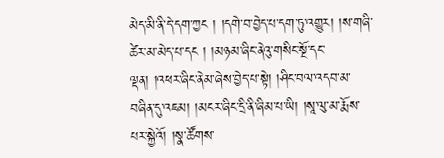མེད་མི་ནི་དེ་དག་ཀྱང ། །དགེ་བ་བྱེད་པ་དག་ཏུ་འགྱུར། །ས་གཞི་ཚེར་མ་མེད་པ་དང ། །མཉམ་ཞིང་ནེའུ་གསིང་སྔོ་དང་ལྡན། །འཕར་ཞིང་ནེམ་ཞེས་བྱེད་པ་སྟེ། །ཤིང་བལ་འདབ་མ་བཞིན་དུ་འཇམ། །མངར་ཞིང་དྲི་ནི་ཞིམ་པ་ཡི། །སཱ་ལུ་མ་རྨོས་པར་སྐྱེའོ། །སྣ་ཚོགས་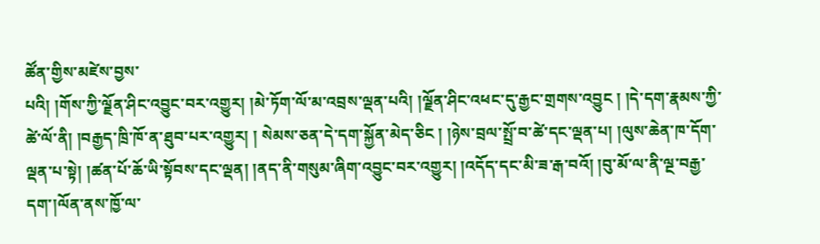ཚོན་གྱིས་མཛེས་བྱས་
པའི། །གོས་ཀྱི་ལྗོན་ཤིང་འབྱུང་བར་འགྱུར། །མེ་ཏོག་ལོ་མ་འབྲས་ལྡན་པའི། །ལྗོན་ཤིང་འཕང་དུ་རྒྱང་གྲགས་འབྱུང ། །དེ་དག་རྣམས་ཀྱི་ཚེ་ལོ་ནི། །བརྒྱད་ཁྲི་ཁོ་ན་ཐུབ་པར་འགྱུར། ། སེམས་ཅན་དེ་དག་སྐྱོན་མེད་ཅིང ། །ཉེས་བྲལ་སྤྲོ་བ་ཚེ་དང་ལྡན་པ། །ལུས་ཆེན་ཁ་དོག་ལྡན་པ་སྟེ། །ཚན་པོ་ཆོ་ཡི་སྟོབས་དང་ལྡན། །ནད་ནི་གསུམ་ཞིག་འབྱུང་བར་འགྱུར། །འདོད་དང་མི་ཟ་རྒ་བའོ། །བུ་མོ་ལ་ནི་ལྔ་བརྒྱ་དག་།ལོན་ནས་ཁྱོ་ལ་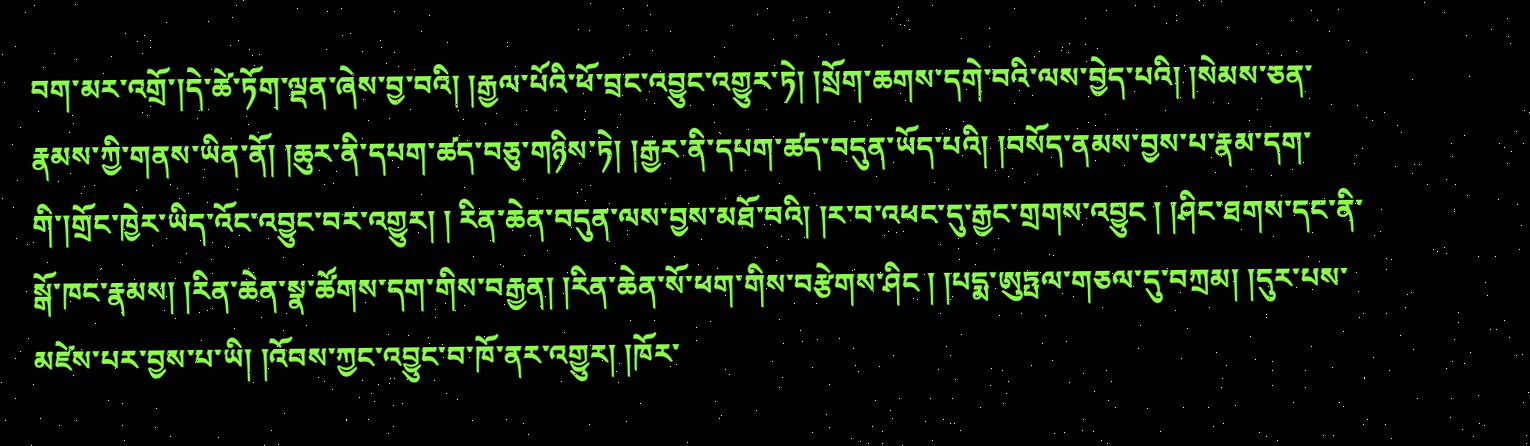བག་མར་འགྲོ་།དེ་ཚེ་ཏོག་ལྡན་ཞེས་བྱ་བའི། །རྒྱལ་པོའི་ཕོ་བྲང་འབྱུང་འགྱུར་ཏེ། །སྲོག་ཆགས་དགེ་བའི་ལས་བྱེད་པའི། །སེམས་ཅན་རྣམས་ཀྱི་གནས་ཡིན་ནོ། །ཆུར་ནི་དཔག་ཚད་བཅུ་གཉིས་ཏེ། །རྒྱར་ནི་དཔག་ཚད་བདུན་ཡོད་པའི། །བསོད་ནམས་བྱས་པ་རྣམ་དག་གི་།གྲོང་ཁྱེར་ཡིད་འོང་འབྱུང་བར་འགྱུར། ། རིན་ཆེན་བདུན་ལས་བྱས་མཐོ་བའི། །ར་བ་འཕང་དུ་རྒྱང་གྲགས་འབྱུང ། །ཤིང་ཐགས་དང་ནི་སྒོ་ཁང་རྣམས། །རིན་ཆེན་སྣ་ཚོགས་དག་གིས་བརྒྱན། །རིན་ཆེན་སོ་ཕག་གིས་བརྩེགས་ཤིང ། །པདྨ་ཨུཏྤལ་གཅལ་དུ་བཀྲམ། །དུར་པས་མཛེས་པར་བྱས་པ་ཡི། །འོབས་ཀྱང་འབྱུང་བ་ཁོ་ནར་འགྱུར། །ཁོར་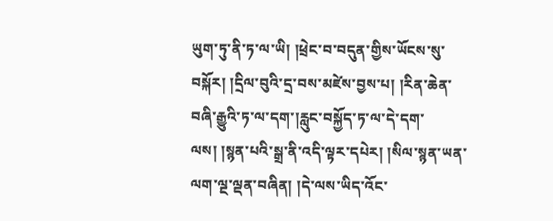ཡུག་ཏུ་ནི་ཏ་ལ་ཡི། །ཕྲེང་བ་བདུན་གྱིས་ཡོངས་སུ་བསྐོར། །དྲིལ་བུའི་དྲ་བས་མཛེས་བྱས་པ། །རིན་ཆེན་བཞི་རྒྱུའི་ཏ་ལ་དག་།རླུང་བསྐྱོད་ཏ་ལ་དེ་དག་ལས། །སྙན་པའི་སྒྲ་ནི་འདི་ལྟར་དཔེར། །སིལ་སྙན་ཡན་ལག་ལྔ་ལྡན་བཞིན། །དེ་ལས་ཡིད་འོང་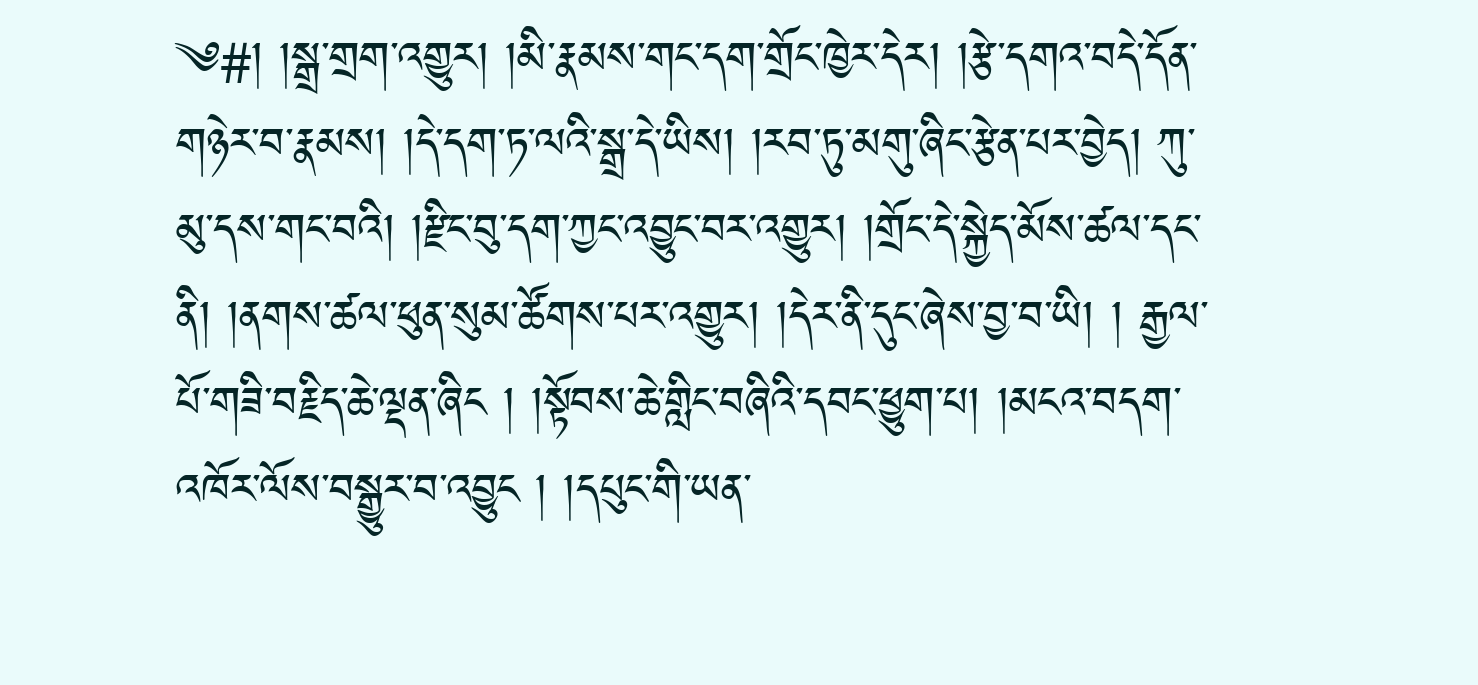༄#། །སྒྲ་གྲག་འགྱུར། །མི་རྣམས་གང་དག་གྲོང་ཁྱེར་དེར། །རྩེ་དགའ་བདེ་དོན་གཉེར་བ་རྣམས། །དེ་དག་ཏ་ལའི་སྒྲ་དེ་ཡིས། །རབ་ཏུ་མགུ་ཞིང་རྩེན་པར་བྱེད། ཀུ་མུ་དས་གང་བའི། །རྫིང་བུ་དག་ཀྱང་འབྱུང་བར་འགྱུར། །གྲོང་དེ་སྐྱེད་མོས་ཚལ་དང་ནི། །ནགས་ཚལ་ཕུན་སུམ་ཚོགས་པར་འགྱུར། །དེར་ནི་དུང་ཞེས་བྱ་བ་ཡི། ། རྒྱལ་པོ་གཟི་བརྗིད་ཆེ་ལྡན་ཞིང ། །སྟོབས་ཆེ་གླིང་བཞིའི་དབང་ཕྱུག་པ། །མངའ་བདག་འཁོར་ལོས་བསྒྱུར་བ་འབྱུང ། །དཔུང་གི་ཡན་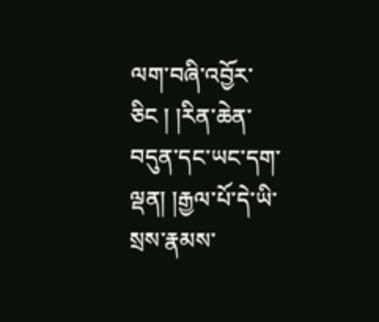ལག་བཞི་འབྱོར་ཅིང ། །རིན་ཆེན་བདུན་དང་ཡང་དག་ལྡན། །རྒྱལ་པོ་དེ་ཡི་སྲས་རྣམས་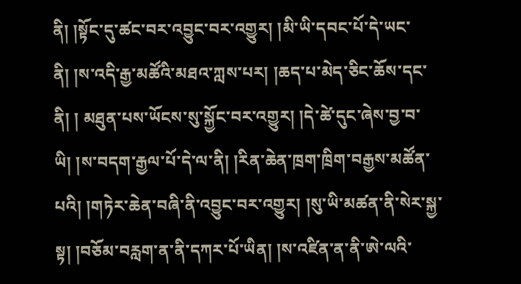ནི། །སྟོང་དུ་ཚང་བར་འབྱུང་བར་འགྱུར། །མི་ཡི་དབང་པོ་དེ་ཡང་ནི། །ས་འདི་རྒྱ་མཚོའི་མཐའ་ཀླས་པར། །ཆད་པ་མེད་ཅིང་ཆོས་དང་ནི། ། མཐུན་པས་ཡོངས་སུ་སྐྱོང་བར་འགྱུར། །དེ་ཚེ་དུང་ཞེས་བྱ་བ་ཡི། །ས་བདག་རྒྱལ་པོ་དེ་ལ་ནི། །རིན་ཆེན་ཁྲག་ཁྲིག་བརྒྱས་མཚོན་པའི། །གཏེར་ཆེན་བཞི་ནི་འབྱུང་བར་འགྱུར། །སུ་ཡི་མཚན་ནི་སེར་སྐྱ་སྟ། །བཅོམ་བརླག་ན་ནི་དཀར་པོ་ཡིན། །ས་འཛིན་ན་ནི་ཨེ་ལའི་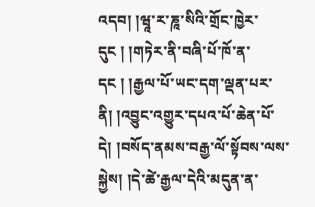འདབ། །ཝཱ་ར་ཎཱ་སིའི་གྲོང་ཁྱེར་དུང ། །གཏེར་ནི་བཞི་པོ་ཁོ་ན་དང ། །རྒྱལ་པོ་ཡང་དག་ལྡན་པར་ནི། །འབྱུང་འགྱུར་དཔའ་པོ་ཆེན་པོ་དེ། །བསོད་ནམས་བརྒྱ་ལོ་སྟོབས་ལས་སྐྱེས། །དེ་ཚེ་རྒྱལ་དེའི་མདུན་ན་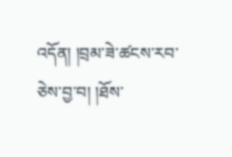འདོན། །བྲམ་ཟེ་ཚངས་རབ་ཅེས་བྱ་བ། །ཐོས་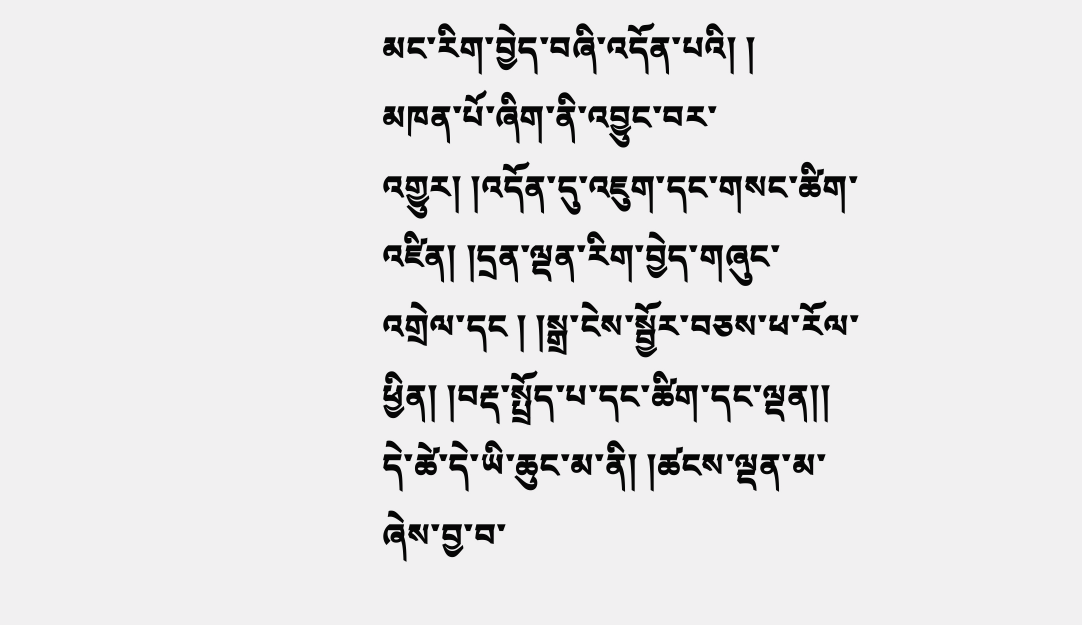མང་རིག་བྱེད་བཞི་འདོན་པའི། །
མཁན་པོ་ཞིག་ནི་འབྱུང་བར་འགྱུར། །འདོན་དུ་འཇུག་དང་གསང་ཚིག་འཛིན། །དྲན་ལྡན་རིག་བྱེད་གཞུང་འགྲེལ་དང ། །སྒྲ་ངེས་སྦྱོར་བཅས་ཕ་རོལ་ཕྱིན། །བརྡ་སྤྲོད་པ་དང་ཚིག་དང་ལྡན།། དེ་ཚེ་དེ་ཡི་ཆུང་མ་ནི། །ཚངས་ལྡན་མ་ཞེས་བྱ་བ་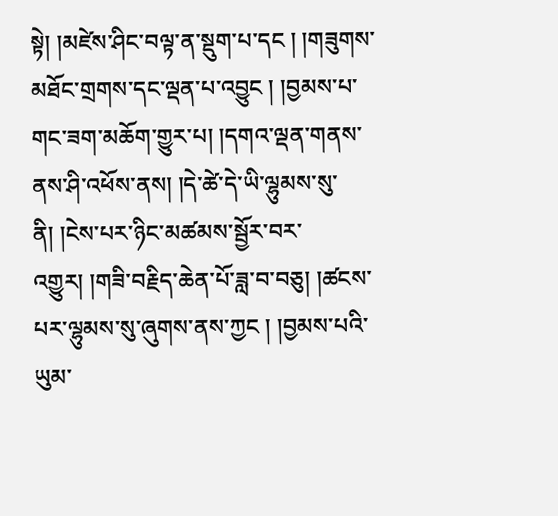སྟེ། །མཛེས་ཤིང་བལྟ་ན་སྡུག་པ་དང ། །གཟུགས་མཐོང་གྲགས་དང་ལྡན་པ་འབྱུང ། །བྱམས་པ་གང་ཟག་མཆོག་གྱུར་པ། །དགའ་ལྡན་གནས་ནས་ཤི་འཕོས་ནས། །དེ་ཚེ་དེ་ཡི་ལྷུམས་སུ་ནི། །ངེས་པར་ཉིང་མཚམས་སྦྱོར་བར་འགྱུར། །གཟི་བརྗིད་ཆེན་པོ་ཟླ་བ་བཅུ། །ཚངས་པར་ལྷུམས་སུ་ཞུགས་ནས་ཀྱང ། །བྱམས་པའི་ཡུམ་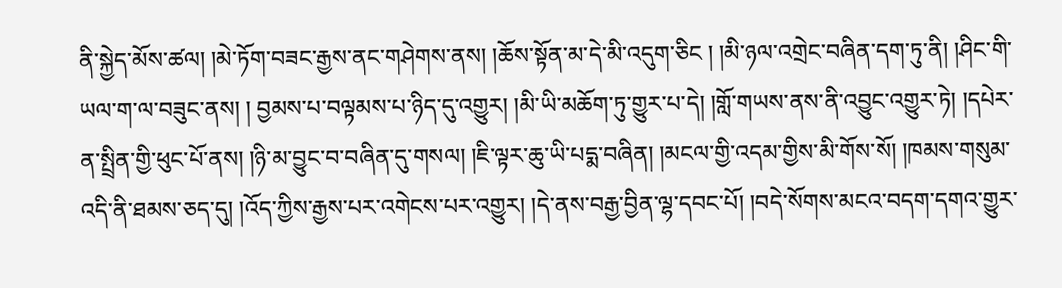ནི་སྐྱེད་མོས་ཚལ། །མེ་ཏོག་བཟང་རྒྱས་ནང་གཤེགས་ནས། །ཆོས་སྟོན་མ་དེ་མི་འདུག་ཅིང ། །མི་ཉལ་འགྲེང་བཞིན་དག་ཏུ་ནི། །ཤིང་གི་ཡལ་ག་ལ་བཟུང་ནས། ། བྱམས་པ་བལྟམས་པ་ཉིད་དུ་འགྱུར། །མི་ཡི་མཆོག་ཏུ་གྱུར་པ་དེ། །གློ་གཡས་ནས་ནི་འབྱུང་འགྱུར་ཏེ། །དཔེར་ན་སྤྲིན་གྱི་ཕུང་པོ་ནས། །ཉི་མ་བྱུང་བ་བཞིན་དུ་གསལ། །ཇི་ལྟར་ཆུ་ཡི་པདྨ་བཞིན། །མངལ་གྱི་འདམ་གྱིས་མི་གོས་སོ། །ཁམས་གསུམ་འདི་ནི་ཐམས་ཅད་དུ། །འོད་ཀྱིས་རྒྱས་པར་འགེངས་པར་འགྱུར། །དེ་ནས་བརྒྱ་བྱིན་ལྷ་དབང་པོ། །བདེ་སོགས་མངའ་བདག་དགའ་གྱུར་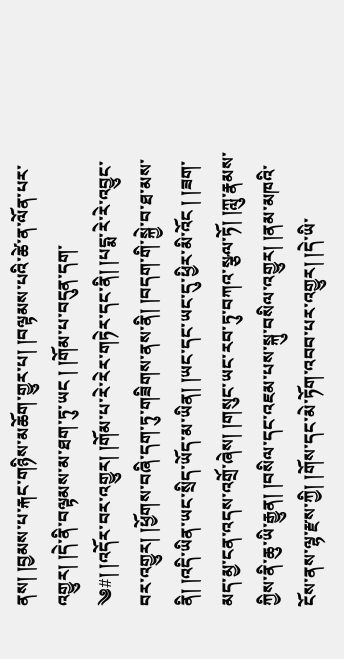ནས། །བྱམས་པ་རྐང་གཉིས་མཆོག་གྱུར་པ། །བལྟམས་པའི་ཚེ་ན་ལོན་པར་འགྱུར། །དེ་ནི་བལྟམས་མ་ཐག་ཏུ་ཡང ། །གོམ་པ་བདུན་དག་
༄#། །འདོར་བར་འགྱུར། །གོམ་པ་རེ་རེར་གཏེར་དང་ནི། །པདྨ་རེ་རེ་འབྱུང་བར་འགྱུར། །ཕྱོགས་བཞི་དག་ཏུ་གཟིགས་ནས་ནི། །བདག་གི་སྐྱེ་བ་ཐ་མས་ནི། །འདི་ཡིན་ཡང་སྲིད་ཡོད་མ་ཡིན། །ཡང་དང་ཡང་དུ་ཕྱིར་མི་འོང ། །ཟག་མད་མྱ་ངན་འདས་འགྲོ་ཞེས། །གསུང་ཡང་རབ་ཏུ་བཀའ་སྩལ་ཏོ། །ཀླུ་རྣམས་ཀྱིས་ནི་ཆུ་ཡི་རྒྱུན། །བསིལ་དང་འཇམ་པས་སྐུ་བསིལ་འགྱུར། །ནམ་མཁའི་ངོས་ནས་ལྷ་རྫས་ཀྱི། །གོས་དང་མེ་ཏོག་འབབ་པར་འགྱུར། །དེ་ཡི་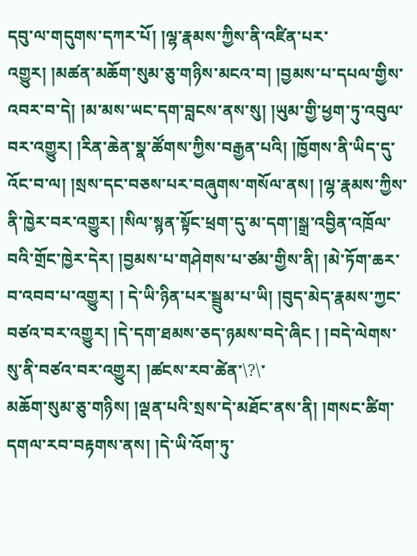དབུ་ལ་གདུགས་དཀར་པོ། །ལྷ་རྣམས་ཀྱིས་ནི་འཛིན་པར་འགྱུར། །མཚན་མཆོག་སུམ་ཅུ་གཉིས་མངའ་བ། །བྱམས་པ་དཔལ་གྱིས་འབར་བ་དེ། །མ་མས་ཡང་དག་བླངས་ནས་སུ། །ཡུམ་གྱི་ཕྱག་ཏུ་འབུལ་བར་འགྱུར། །རིན་ཆེན་སྣ་ཚོགས་ཀྱིས་བརྒྱན་པའི། །ཁྱོགས་ནི་ཡིད་དུ་འོང་བ་ལ། །སྲས་དང་བཅས་པར་བཞུགས་གསོལ་ནས། །ལྷ་རྣམས་ཀྱིས་ནི་ཁྱེར་བར་འགྱུར། །སིལ་སྙན་སྟོང་ཕྲག་དུ་མ་དག་།སྒྲ་འབྱིན་འཁྲོལ་བའི་གྲོང་ཁྱེར་དེར། །བྱམས་པ་གཤེགས་པ་ཙམ་གྱིས་ནི། །མེ་ཏོག་ཆར་བ་འབབ་པ་འགྱུར། ། དེ་ཡི་ཉིན་པར་སྦྲུམ་པ་ཡི། །བུད་མེད་རྣམས་ཀྱང་བཙའ་བར་འགྱུར། །དེ་དག་ཐམས་ཅད་ཉམས་བདེ་ཞིང ། །བདེ་ལེགས་སུ་ནི་བཙའ་བར་འགྱུར། །ཚངས་རབ་ཚེན་\?\་
མཆོག་སུམ་ཅུ་གཉིས། །ལྡན་པའི་སྲས་དེ་མཐོང་ནས་ནི། །གསང་ཚིག་དགལ་རབ་བརྟགས་ནས། །དེ་ཡི་འོག་ཏུ་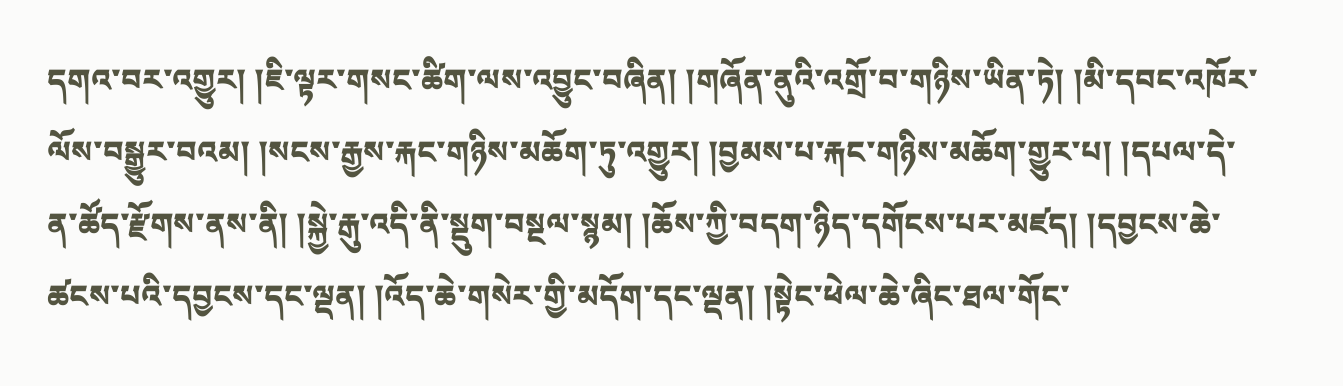དགའ་བར་འགྱུར། །ཇི་ལྟར་གསང་ཚིག་ལས་འབྱུང་བཞིན། །གཞོན་ནུའི་འགྲོ་བ་གཉིས་ཡིན་ཏེ། །མི་དབང་འཁོར་ལོས་བསྒྱུར་བའམ། །སངས་རྒྱས་རྐང་གཉིས་མཆོག་ཏུ་འགྱུར། །བྱམས་པ་རྐང་གཉིས་མཆོག་གྱུར་པ། །དཔལ་དེ་ན་ཚོད་རྫོགས་ནས་ནི། །སྐྱེ་རྒུ་འདི་ནི་སྡུག་བསྔལ་སྙམ། །ཆོས་ཀྱི་བདག་ཉིད་དགོངས་པར་མཛད། །དབྱངས་ཆེ་ཚངས་པའི་དབྱངས་དང་ལྡན། །འོད་ཆེ་གསེར་གྱི་མདོག་དང་ལྡན། །སྟེང་ཕེལ་ཆེ་ཞིང་ཐལ་གོང་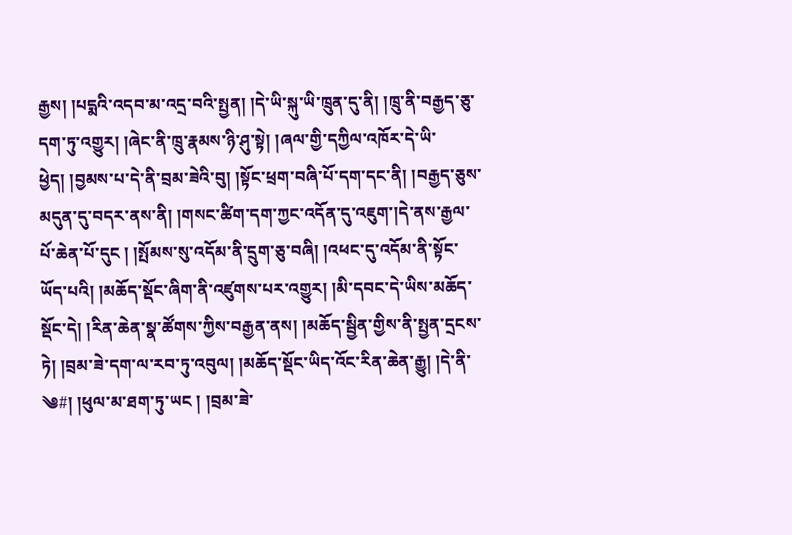རྒྱས། །པདྨའི་འདབ་མ་འདྲ་བའི་སྤྱན། །དེ་ཡི་སྐུ་ཡི་ཁྲུན་དུ་ནི། །ཁྲུ་ནི་བརྒྱད་ཅུ་དག་ཏུ་འགྱུར། །ཞེང་ནི་ཁྲུ་རྣམས་ཉི་ཤུ་སྟེ། །ཞལ་གྱི་དཀྱིལ་འཁོར་དེ་ཡི་ཕྱེད། །བྱམས་པ་དེ་ནི་བྲམ་ཟེའི་བུ། །སྟོང་ཕྲག་བཞི་པོ་དག་དང་ནི། །བརྒྱད་ཅུས་མདུན་དུ་བདར་ནས་ནི། །གསང་ཚིག་དག་ཀྱང་འདོན་དུ་འཇུག་།དེ་ནས་རྒྱལ་པོ་ཆེན་པོ་དུང ། །སྤོམས་སུ་འདོམ་ནི་དྲུག་ཅུ་བཞི། །འཕང་དུ་འདོམ་ནི་སྟོང་ཡོད་པའི། །མཆོད་སྡོང་ཞིག་ནི་འཛུགས་པར་འགྱུར། །མི་དབང་དེ་ཡིས་མཆོད་སྡོང་དེ། །རིན་ཆེན་སྣ་ཚོགས་ཀྱིས་བརྒྱན་ནས། །མཆོད་སྦྱིན་གྱིས་ནི་སྤྱན་དྲངས་ཏེ། །བྲམ་ཟེ་དག་ལ་རབ་ཏུ་འབུལ། །མཆོད་སྡོང་ཡིད་འོང་རིན་ཆེན་རྒྱུ། །དེ་ནི་
༄#། །ཕུལ་མ་ཐག་ཏུ་ཡང ། །བྲམ་ཟེ་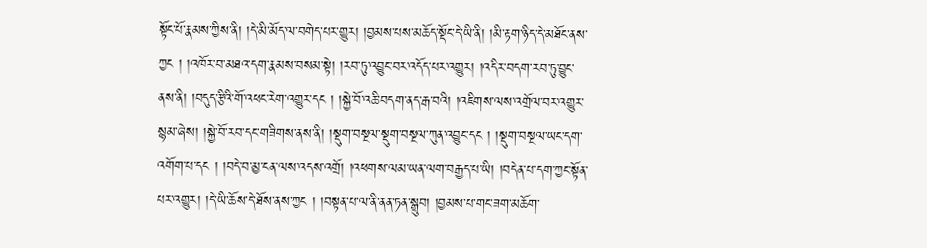སྟོང་པོ་རྣམས་ཀྱིས་ནི། །དེ་མི་མོད་ལ་བགེད་པར་གྱུར། །བྱམས་པས་མཆོད་སྡོང་དེ་ཡི་ནི། །མི་རྟག་ཉིད་དེ་མཐོང་ནས་ཀྱང ། །འཁོར་བ་མཐའ་དག་རྣམས་བསམ་སྟེ། །རབ་ཏུ་འབྱུང་བར་འདོད་པར་འགྱུར། །འདིར་བདག་རབ་ཏུ་བྱུང་ནས་ནི། །བདུད་རྩིའི་གོ་འཕང་རེག་འགྱུར་དང ། །སྐྱེ་བོ་འཆི་བདག་ནད་རྒ་བའི། །འཇིགས་ལས་འགྲོལ་བར་འགྱུར་སྙམ་ཞེས། །སྐྱེ་བོ་རབ་དང་གཟིགས་ནས་ནི། །སྡུག་བསྔལ་སྡུག་བསྔལ་ཀུན་འབྱུང་དང ། །སྡུག་བསྔལ་ཡང་དག་འགོག་པ་དང ། །བདེ་བ་མྱ་ངན་ལས་འདས་འགྲོ། །འཕགས་ལམ་ཡན་ལག་བརྒྱད་པ་ཡི། །བདེན་པ་དག་ཀྱང་སྟོན་པར་འགྱུར། །དེ་ཡི་ཆོས་དེ་ཐོས་ནས་ཀྱང ། །བསྟན་པ་ལ་ནི་ནན་ཏན་སྒྲུབ། །བྱམས་པ་གང་ཟག་མཆོག་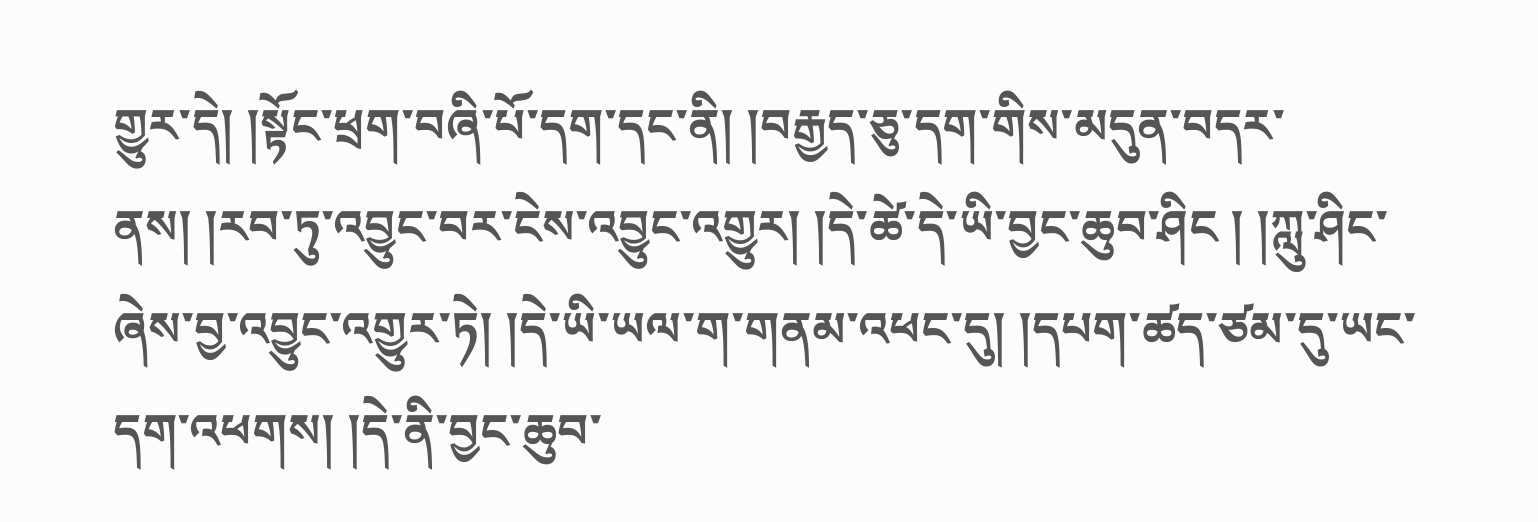གྱུར་དེ། །སྟོང་ཕྲག་བཞི་པོ་དག་དང་ནི། །བརྒྱད་ཅུ་དག་གིས་མདུན་བདར་ནས། །རབ་ཏུ་འབྱུང་བར་ངེས་འབྱུང་འགྱུར། །དེ་ཚེ་དེ་ཡི་བྱང་ཆུབ་ཤིང ། །ཀླུ་ཤིང་ཞེས་བྱ་འབྱུང་འགྱུར་ཏེ། །དེ་ཡི་ཡལ་ག་གནམ་འཕང་དུ། །དཔག་ཚད་ཙམ་དུ་ཡང་དག་འཕགས། །དེ་ནི་བྱང་ཆུབ་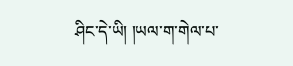ཤིང་དེ་ཡི། །ཡལ་ག་གེལ་པ་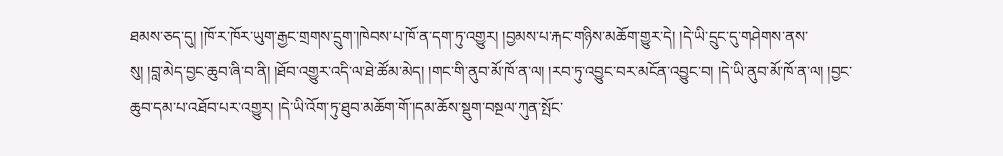ཐམས་ཅད་དུ། །ཁོ་ར་ཁོར་ཡུག་རྒྱང་གྲགས་དྲུག་།ཁེབས་པ་ཁོ་ན་དག་ཏུ་འགྱུར། །བྱམས་པ་རྐང་གཉིས་མཆོག་གྱུར་དེ། །དེ་ཡི་དྲུང་དུ་གཤེགས་ནས་
སུ། །བླ་མེད་བྱང་ཆུབ་ཞི་བ་ནི། །ཐོབ་འགྱུར་འདི་ལ་ཐེ་ཚོམ་མེད། །གང་གི་ནུབ་མོ་ཁོ་ན་ལ། །རབ་ཏུ་འབྱུང་བར་མངོན་འབྱུང་བ། །དེ་ཡི་ནུབ་མོ་ཁོ་ན་ལ། །བྱང་ཆུབ་དམ་པ་འཐོབ་པར་འགྱུར། །དེ་ཡི་འོག་ཏུ་ཐུབ་མཆོག་གོ་།དམ་ཆོས་སྡུག་བསྔལ་ཀུན་སྤོང་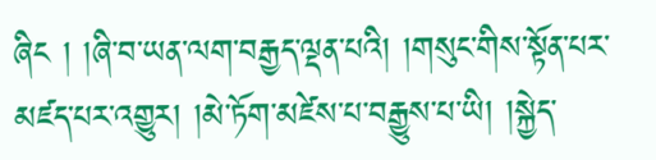ཞིང ། །ཞི་བ་ཡན་ལག་བརྒྱད་ལྡན་པའི། །གསུང་གིས་སྟོན་པར་མཛད་པར་འགྱུར། །མེ་ཏོག་མཛེས་པ་བརྒྱུས་པ་ཡི། །སྐྱེད་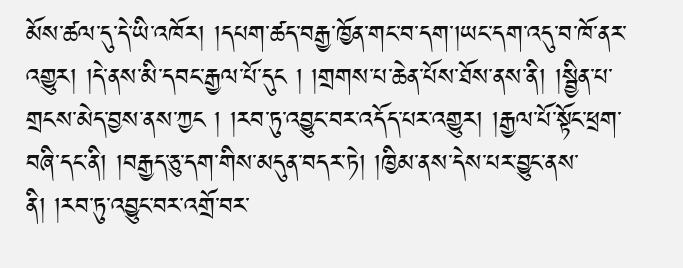མོས་ཚལ་དུ་དེ་ཡི་འཁོར། །དཔག་ཚད་བརྒྱ་ཁྱོན་གང་བ་དག་།ཡང་དག་འདུ་བ་ཁོ་ནར་འགྱུར། །དེ་ནས་མི་དབང་རྒྱལ་པོ་དུང ། །གྲགས་པ་ཆེན་པོས་ཐོས་ནས་ནི། །སྦྱིན་པ་གྲངས་མེད་བྱས་ནས་ཀྱང ། །རབ་ཏུ་འབྱུང་བར་འདོད་པར་འགྱུར། །རྒྱལ་པོ་སྟོང་ཕྲག་བཞི་དང་ནི། །བརྒྱད་ཅུ་དག་གིས་མདུན་བདར་ཏེ། །ཁྱིམ་ནས་དེས་པར་བྱུང་ནས་ནི། །རབ་ཏུ་འབྱུང་བར་འགྲོ་བར་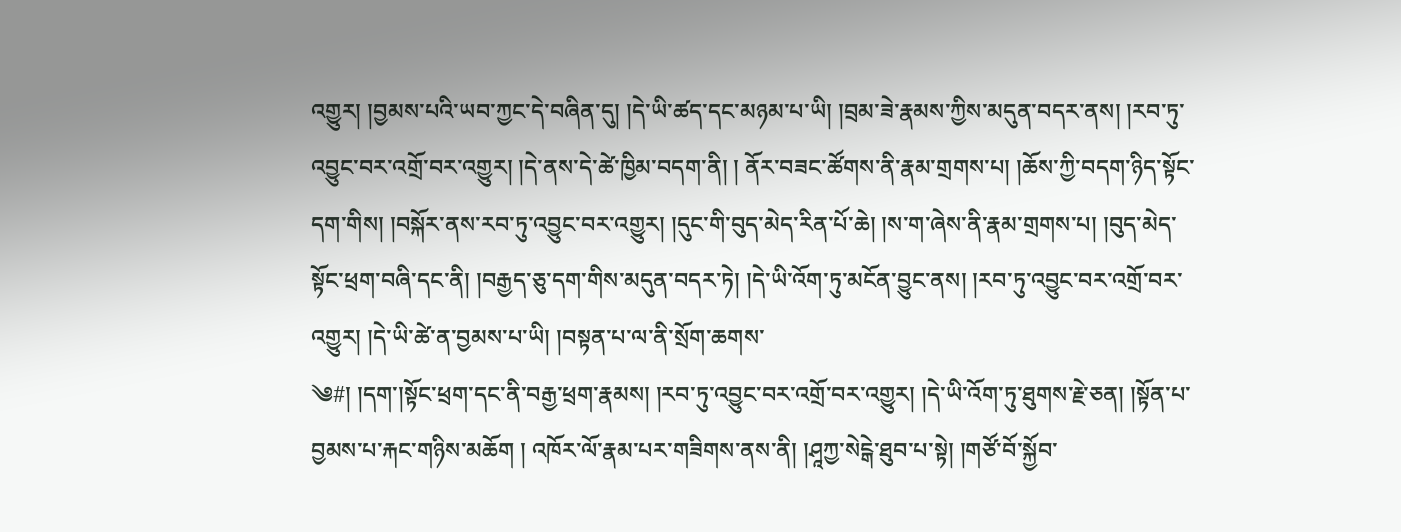འགྱུར། །བྱམས་པའི་ཡབ་ཀྱང་དེ་བཞིན་དུ། །དེ་ཡི་ཚད་དང་མཉམ་པ་ཡི། །བྲམ་ཟེ་རྣམས་ཀྱིས་མདུན་བདར་ནས། །རབ་ཏུ་འབྱུང་བར་འགྲོ་བར་འགྱུར། །དེ་ནས་དེ་ཚེ་ཁྱིམ་བདག་ནི། ། ནོར་བཟང་ཚོགས་ནི་རྣམ་གྲགས་པ། །ཆོས་ཀྱི་བདག་ཉིད་སྟོང་དག་གིས། །བསྐོར་ནས་རབ་ཏུ་འབྱུང་བར་འགྱུར། །དུང་གི་བུད་མེད་རིན་པོ་ཆེ། །ས་ག་ཞེས་ནི་རྣམ་གྲགས་པ། །བུད་མེད་སྟོང་ཕྲག་བཞི་དང་ནི། །བརྒྱད་ཅུ་དག་གིས་མདུན་བདར་ཏེ། །དེ་ཡི་འོག་ཏུ་མངོན་བྱུང་ནས། །རབ་ཏུ་འབྱུང་བར་འགྲོ་བར་འགྱུར། །དེ་ཡི་ཚེ་ན་བྱམས་པ་ཡི། །བསྟན་པ་ལ་ནི་སྲོག་ཆགས་
༄#། །དག་།སྟོང་ཕྲག་དང་ནི་བརྒྱ་ཕྲག་རྣམས། །རབ་ཏུ་འབྱུང་བར་འགྲོ་བར་འགྱུར། །དེ་ཡི་འོག་ཏུ་ཐུགས་རྗེ་ཅན། །སྟོན་པ་བྱམས་པ་རྐང་གཉིས་མཆོག ། འཁོར་ལོ་རྣམ་པར་གཟིགས་ནས་ནི། །ཤཱཀྱ་སེངྒེ་ཐུབ་པ་སྟེ། །གཙོ་བོ་སྐྱོབ་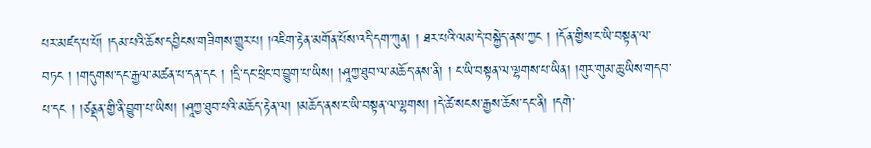པར་མཛད་པ་པོ། །དམ་པའི་ཆོས་དབྱིངས་གཟིགས་གྱུར་པ། །འཇིག་རྟེན་མགོན་པོས་འདི་དག་ཀུན། ། ཐར་པའི་ལམ་དེ་བསྐྱེད་ནས་ཀྱང ། །དོན་གྱིས་ང་ཡི་བསྟན་ལ་བཏང ། །གདུགས་དང་རྒྱལ་མཚན་པ་དན་དང ། །དྲི་དང་ཕྲེང་བ་བྱུག་པ་ཡིས། །ཤཱཀྱ་ཐུབ་ལ་མཆོད་ནས་ནི། ། ང་ཡི་བསྟན་ལ་ལྷགས་པ་ཡིན། །གུར་གུམ་ཆུ་ཡིས་གདབ་པ་དང ། །ཙནྡན་གྱི་ནི་བྱུག་པ་ཡིས། །ཤཱཀྱ་ཐུབ་པའི་མཆོད་རྟེན་ལ། །མཆོད་ནས་ང་ཡི་བསྟན་ལ་ལྷགས། །དེ་ཚེ་སངས་རྒྱས་ཆོས་དང་ནི། །དགེ་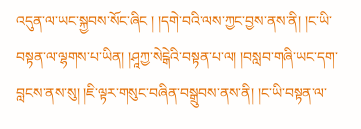འདུན་ལ་ཡང་སྐྱབས་སོང་ཞིང ། །དགེ་བའི་ལས་ཀྱང་བྱས་ནས་ནི། །ང་ཡི་བསྟན་ལ་ལྷགས་པ་ཡིན། །ཤཱཀྱ་སེངྒེའི་བསྟན་པ་ལ། །བསླབ་གཞི་ཡང་དག་བླངས་ནས་སུ། །ཇི་ལྟར་གསུང་བཞིན་བསྒྲུབས་ནས་ནི། །ང་ཡི་བསྟན་ལ་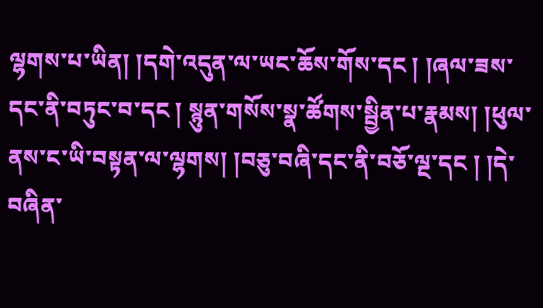ལྷགས་པ་ཡིན། །དགེ་འདུན་ལ་ཡང་ཆོས་གོས་དང ། །ཞལ་ཟས་དང་ནི་བཏུང་བ་དང ། སྙུན་གསོས་སྣ་ཚོགས་སྦྱིན་པ་རྣམས། །ཕུལ་ནས་ང་ཡི་བསྟན་ལ་ལྷགས། །བཅུ་བཞི་དང་ནི་བཅོ་ལྔ་དང ། །དེ་བཞིན་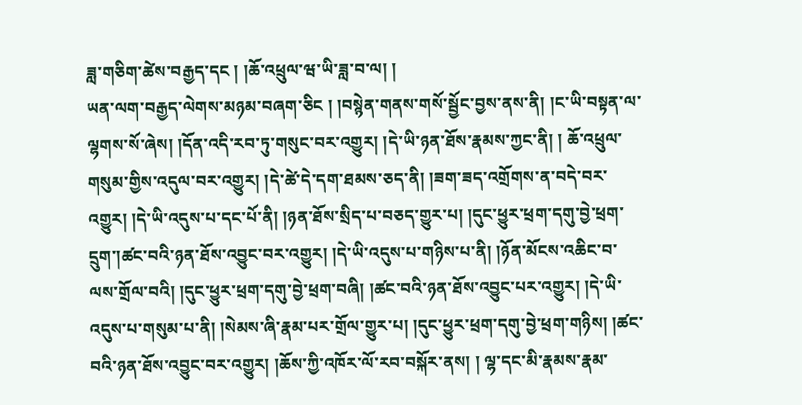ཟླ་གཅིག་ཚེས་བརྒྱད་དང ། །ཆོ་འཕྲུལ་ཝ་ཡི་ཟླ་བ་ལ། །
ཡན་ལག་བརྒྱད་ལེགས་མཉམ་བཞག་ཅིང ། །བསྙེན་གནས་གསོ་སྦྱོང་བྱས་ནས་ནི། །ང་ཡི་བསྟན་ལ་ལྷགས་སོ་ཞེས། །དོན་འདི་རབ་ཏུ་གསུང་བར་འགྱུར། །དེ་ཡི་ཉན་ཐོས་རྣམས་ཀྱང་ནི། ། ཆོ་འཕྲུལ་གསུམ་གྱིས་འདུལ་བར་འགྱུར། །དེ་ཚེ་དེ་དག་ཐམས་ཅད་ནི། །ཟག་ཟད་འགྲོགས་ན་བདེ་བར་འགྱུར། །དེ་ཡི་འདུས་པ་དང་པོ་ནི། །ཉན་ཐོས་སྲིད་པ་བཅད་གྱུར་པ། །དུང་ཕྱུར་ཕྲག་དགུ་བྱེ་ཕྲག་དྲུག་།ཚང་བའི་ཉན་ཐོས་འབྱུང་བར་འགྱུར། །དེ་ཡི་འདུས་པ་གཉིས་པ་ནི། །ཉོན་མོངས་འཆིང་བ་ལས་གྲོལ་བའི། །དུང་ཕྱུར་ཕྲག་དགུ་བྱེ་ཕྲག་བཞི། །ཚང་བའི་ཉན་ཐོས་འབྱུང་པར་འགྱུར། །དེ་ཡི་འདུས་པ་གསུམ་པ་ནི། །སེམས་ཞི་རྣམ་པར་གྲོལ་གྱུར་པ། །དུང་ཕྱུར་ཕྲག་དགུ་བྱེ་ཕྲག་གཉིས། །ཚང་བའི་ཉན་ཐོས་འབྱུང་བར་འགྱུར། །ཆོས་ཀྱི་འཁོར་ལོ་རབ་བསྐོར་ནས། ། ལྷ་དང་མི་རྣམས་རྣམ་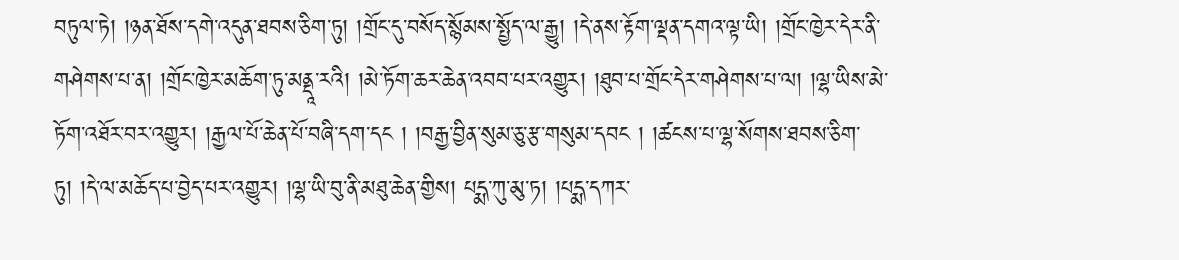བཏུལ་ཏེ། །ཉན་ཐོས་དགེ་འདུན་ཐབས་ཅིག་ཏུ། །གྲོང་དུ་བསོད་སྙོམས་སྤྱོད་ལ་རྒྱུ། །དེ་ནས་རྟོག་ལྡན་དགའ་ལྟ་ཡི། །གྲོང་ཁྱེར་དེར་ནི་གཤེགས་པ་ན། །གྲོང་ཁྱེར་མཆོག་ཏུ་མནྡཱ་རའི། །མེ་ཏོག་ཆར་ཆེན་འབབ་པར་འགྱུར། །ཐུབ་པ་གྲོང་དེར་གཤེགས་པ་ལ། །ལྷ་ཡིས་མེ་ཏོག་འཐོར་བར་འགྱུར། །རྒྱལ་པོ་ཆེན་པོ་བཞི་དག་དང ། །བརྒྱ་བྱིན་སུམ་ཅུ་རྩ་གསུམ་དབང ། །ཚངས་པ་ལྷ་སོགས་ཐབས་ཅིག་ཏུ། །དེ་ལ་མཆོད་པ་བྱེད་པར་འགྱུར། །ལྷ་ཡི་བུ་ནི་མཐུ་ཆེན་གྱིས། པདྨ་ཀུ་མུ་ཏ། །པདྨ་དཀར་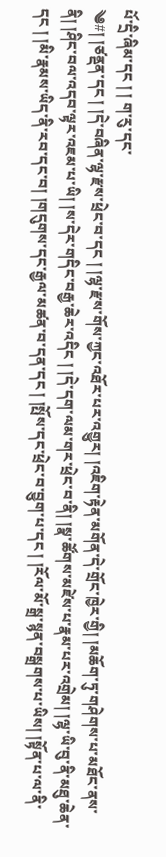པོ་དྲི་ཞིམ་དང ། ། ག་རུ་དང་
༄#། །ཙནྡན་དང ། །དེ་བཞིན་ལྷ་རྫས་ཕྲེང་བ་དང ། །ལྷ་རྫས་གོས་ཀྱང་འཐོར་པར་འགྱུར། །འཇིག་རྟེན་མགོན་དེ་གྲོང་ཁྱེར་གྱི། །མཆོག་ཏུ་གཤེགས་པ་མཐོང་ནས་ནི། །ཤིང་བལ་འདབ་ལྟར་འཇམ་པ་ཡི། །ས་དེར་གདིང་བརྒྱ་ཆེར་འདིང ། །དེ་དག་ལམ་གར་ཕྲེང་བ་ནི། །སྣ་ཚོགས་མཛེས་པ་རྣམ་པར་འགྲེམ། །ལྷ་ཡི་བུ་ནི་མཐུ་ཆེན་དང ། །མི་རྣམས་ཡིད་ནི་རབ་དང་བ། །གདུགས་དང་རྒྱལ་མཚན་བ་དན་དང ། །སྤོས་དང་ཕྲེང་བ་བྱུག་པ་དང ། །རོལ་མོ་སྒྲ་སྙན་བསྒྲགས་པ་ཡིས། །སྟོན་པ་ལ་ནི་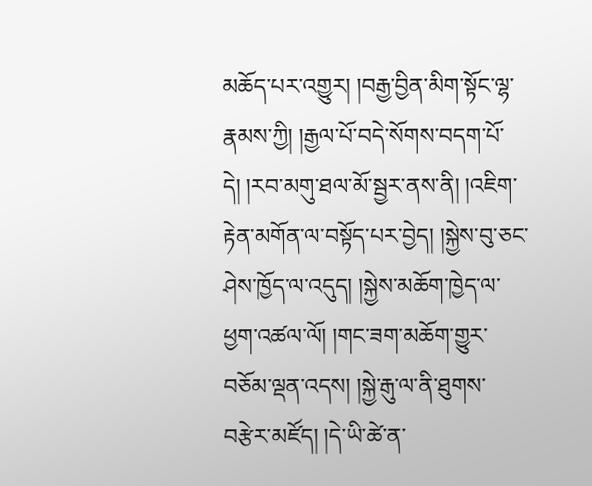མཆོད་པར་འགྱུར། །བརྒྱ་བྱིན་མིག་སྟོང་ལྷ་རྣམས་ཀྱི། །རྒྱལ་པོ་བདེ་སོགས་བདག་པོ་དེ། །རབ་མགུ་ཐལ་མོ་སྦྱར་ནས་ནི། །འཇིག་རྟེན་མགོན་ལ་བསྟོད་པར་བྱེད། །སྐྱེས་བུ་ཅང་ཤེས་ཁྱོད་ལ་འདུད། །སྐྱེས་མཆོག་ཁྱེད་ལ་ཕྱག་འཚལ་ལོ། །གང་ཟག་མཆོག་གྱུར་བཅོམ་ལྡན་འདས། །སྐྱེ་རྒུ་ལ་ནི་ཐུགས་བརྩེར་མཛོད། །དེ་ཡི་ཚེ་ན་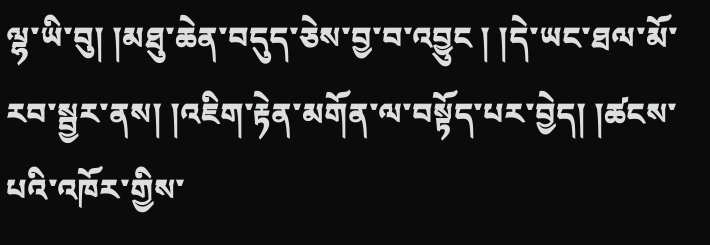ལྷ་ཡི་བུ། །མཐུ་ཆེན་བདུད་ཅེས་བྱ་བ་འབྱུང ། །དེ་ཡང་ཐལ་མོ་རབ་སྦྱར་ནས། །འཇིག་རྟེན་མགོན་ལ་བསྟོད་པར་བྱེད། །ཚངས་པའི་འཁོར་གྱིས་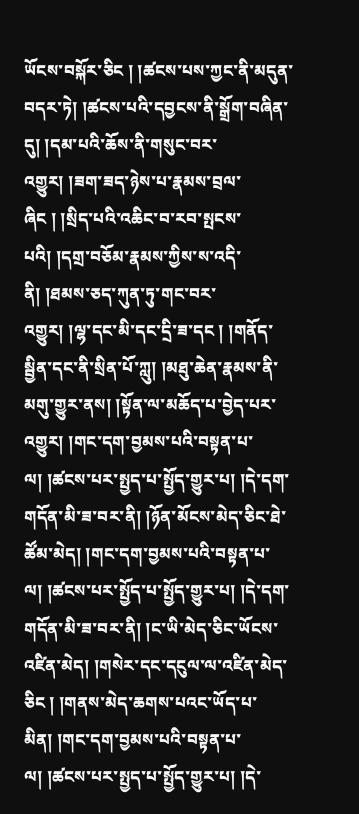ཡོངས་བསྐོར་ཅིང ། །ཚངས་པས་ཀྱང་ནི་མདུན་བདར་ཏེ། །ཚངས་པའི་དབྱངས་ནི་སྒྲོག་བཞིན་དུ། །དམ་པའི་ཆོས་ནི་གསུང་བར་འགྱུར། །ཟག་ཟད་ཉེས་པ་རྣམས་བྲལ་ཞིང ། །སྲིད་པའི་འཆིང་བ་རབ་སྤངས་པའི། །དགྲ་བཅོམ་རྣམས་ཀྱིས་ས་འདི་ནི། །ཐམས་ཅད་ཀུན་ཏུ་གང་བར་
འགྱུར། །ལྷ་དང་མི་དང་དྲི་ཟ་དང ། །གནོད་སྦྱིན་དང་ནི་སྲིན་པོ་ཀླུ། །མཐུ་ཆེན་རྣམས་ནི་མགུ་གྱུར་ནས། །སྟོན་ལ་མཆོད་པ་བྱེད་པར་འགྱུར། །གང་དག་བྱམས་པའི་བསྟན་པ་ལ། །ཚངས་པར་སྤྱད་པ་སྤྱོད་གྱུར་པ། །དེ་དག་གདོན་མི་ཟ་བར་ནི། །ཉོན་མོངས་མེད་ཅིང་ཐེ་ཚོམ་མེད། །གང་དག་བྱམས་པའི་བསྟན་པ་ལ། །ཚངས་པར་སྤྱོད་པ་སྤྱོད་གྱུར་པ། །དེ་དག་གདོན་མི་ཟ་བར་ནི། །ང་ཡི་མེད་ཅིང་ཡོངས་འཛིན་མེད། །གསེར་དང་དངུལ་ལ་འཛིན་མེད་ཅིང ། །གནས་མེད་ཆགས་པའང་ཡོད་པ་མིན། །གང་དག་བྱམས་པའི་བསྟན་པ་ལ། །ཚངས་པར་སྤྱད་པ་སྤྱོད་གྱུར་པ། །དེ་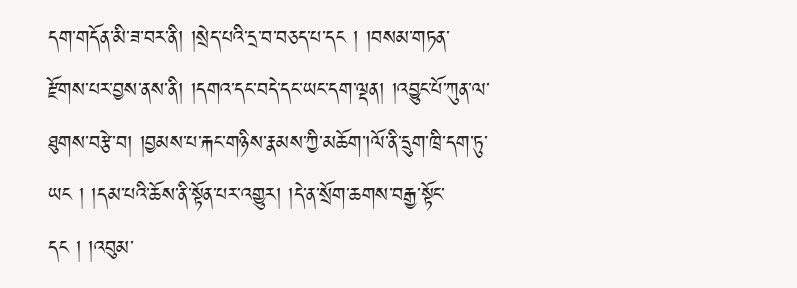དག་གདོན་མི་ཟ་བར་ནི། །སྲེད་པའི་དྲ་བ་བཅད་པ་དང ། །བསམ་གཏན་རྫོགས་པར་བྱས་ནས་ནི། །དགའ་དང་བདེ་དང་ཡང་དག་ལྡན། །འབྱུང་པོ་ཀུན་ལ་ཐུགས་བརྩེ་བ། །བྱམས་པ་རྐང་གཉིས་རྣམས་ཀྱི་མཆོག་།ལོ་ནི་དྲུག་ཁྲི་དག་ཏུ་ཡང ། །དམ་པའི་ཆོས་ནི་སྟོན་པར་འགྱུར། །དེ་ན་སྲོག་ཆགས་བརྒྱ་སྟོང་དང ། །འབུམ་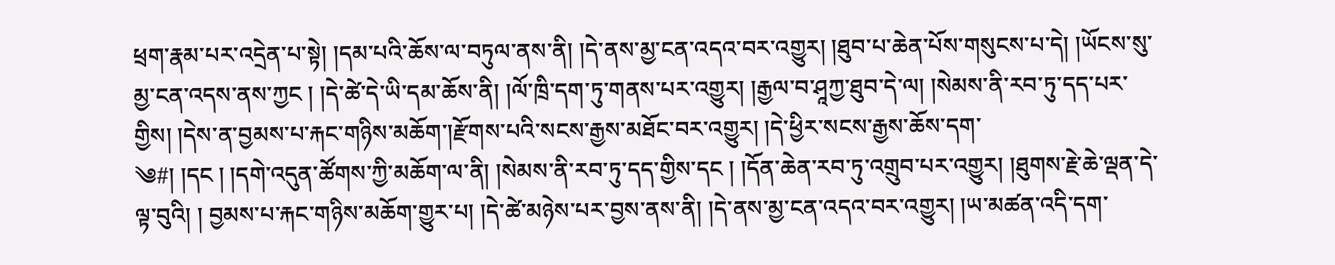ཕྲག་རྣམ་པར་འདྲེན་པ་སྟེ། །དམ་པའི་ཆོས་ལ་བཏུལ་ནས་ནི། །དེ་ནས་མྱ་ངན་འདའ་བར་འགྱུར། །ཐུབ་པ་ཆེན་པོས་གསུངས་པ་དེ། །ཡོངས་སུ་མྱ་ངན་འདས་ནས་ཀྱང ། །དེ་ཚེ་དེ་ཡི་དམ་ཆོས་ནི། །ལོ་ཁྲི་དག་ཏུ་གནས་པར་འགྱུར། །རྒྱལ་བ་ཤཱཀྱ་ཐུབ་དེ་ལ། །སེམས་ནི་རབ་ཏུ་དད་པར་གྱིས། །དེས་ན་བྱམས་པ་རྐང་གཉིས་མཆོག་།རྫོགས་པའི་སངས་རྒྱས་མཐོང་བར་འགྱུར། །དེ་ཕྱིར་སངས་རྒྱས་ཆོས་དག་
༄#། །དང ། །དགེ་འདུན་ཚོགས་ཀྱི་མཆོག་ལ་ནི། །སེམས་ནི་རབ་ཏུ་དད་གྱིས་དང ། །དོན་ཆེན་རབ་ཏུ་འགྲུབ་པར་འགྱུར། །ཐུགས་རྗེ་ཆེ་ལྡན་དེ་ལྟ་བུའི། ། བྱམས་པ་རྐང་གཉིས་མཆོག་གྱུར་པ། །དེ་ཚེ་མཉེས་པར་བྱས་ནས་ནི། །དེ་ནས་མྱ་ངན་འདའ་བར་འགྱུར། །ཡ་མཚན་འདི་དག་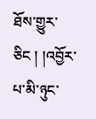ཐོས་གྱུར་ཅིང ། །འབྱོར་པ་མི་ཉུང་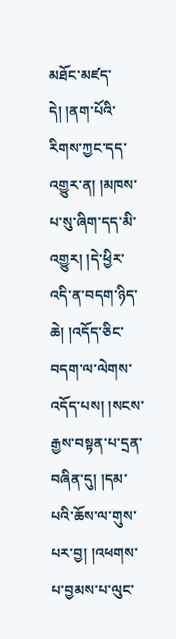མཐོང་མཛད་དེ། །ནག་པོའི་རིགས་ཀྱང་དད་འགྱུར་ན། །མཁས་པ་སུ་ཞིག་དད་མི་འགྱུར། །དེ་ཕྱིར་འདི་ན་བདག་ཉིད་ཆེ། །འདོད་ཅིང་བདག་ལ་ལེགས་འདོད་པས། །སངས་རྒྱས་བསྟན་པ་དྲན་བཞིན་དུ། །དམ་པའི་ཆོས་ལ་གུས་པར་བྱ། །འཕགས་པ་བྱམས་པ་ལུང་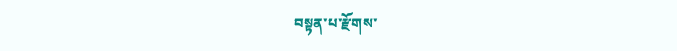བསྟན་པ་རྫོགས་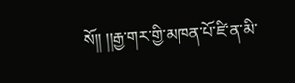སོ།། །།རྒྱ་གར་གྱི་མཁན་པོ་ཛི་ན་མི་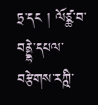ཏྲ་དང ། ལོཙྪ་བ་བནྡྷེ་དཔལ་བརྩེགས་རཀྵི་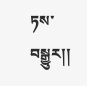ཏས་བསྒྱུར།།